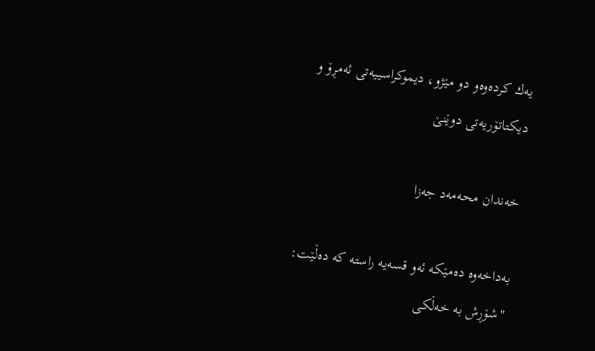یه‌ك كرده‌وه‌و دو مێژو، دیموكراسییه‌تی ئه‌مڕۆ ‌و دیكتاتۆریه‌تی دوێنێ

خه‌ندان محه‌مه‌د جه‌زا

به‌داخه‌وه‌ ده‌مێكه‌ ئه‌و قسه‌یه‌ راسته‌ كه‌ ده‌ڵێت: "شۆڕش به‌ خه‌ڵكی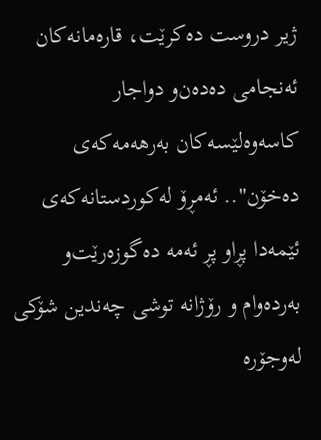ژیر دروست ده‌كرێت، قاره‌مانه‌كان ئه‌نجامی ده‌ده‌ن‌و دواجار كاسه‌وه‌لێسه‌كان به‌رهه‌مه‌كه‌ی ده‌خۆن".. ئه‌مڕۆ له‌كوردستانه‌كه‌ی ئێمه‌دا پڕاو پڕ ئه‌مه‌ ده‌گوزه‌رێت‌و به‌رده‌وام ‌و رۆژانه‌ توشی چه‌ندین شۆكی له‌وجۆره‌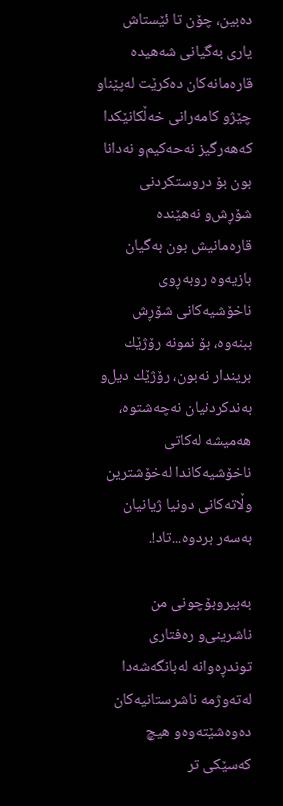ده‌بین، چۆن تا ئێستاش یاری به‌گیانی شه‌هیده‌ قاره‌مانه‌كان ده‌كرێت له‌پێناو چێژ‌و كامه‌رانی خه‌ڵكانێكدا كه‌هه‌رگیز نه‌حه‌كیم‌و نه‌دانا بون بۆ دروستكردنی شۆڕش‌و نه‌هێنده‌ قاره‌مانیش بون به‌گیان بازیه‌وه‌ روبه‌ڕوی ناخۆشیه‌كانی شۆڕش ببنه‌وه‌، بۆ نمونه‌ رۆژێك بریندار نه‌بون، رۆژێك دیل‌و به‌ندكردنیان نه‌چه‌شتوه‌، هه‌میشه‌ له‌كاتی ناخۆشیه‌كاندا له‌خۆشترین وڵاته‌كانی دونیا ژیانیان به‌سه‌ر بردوه‌...تاد!.

به‌بیروبۆچونی من ناشرینی‌و ره‌فتاری توندڕه‌وانه‌ له‌بانگه‌شه‌دا له‌ته‌وژمه‌ ناشرستانیه‌كان ده‌وه‌شێته‌وه‌و هیچ كه‌سێكی تر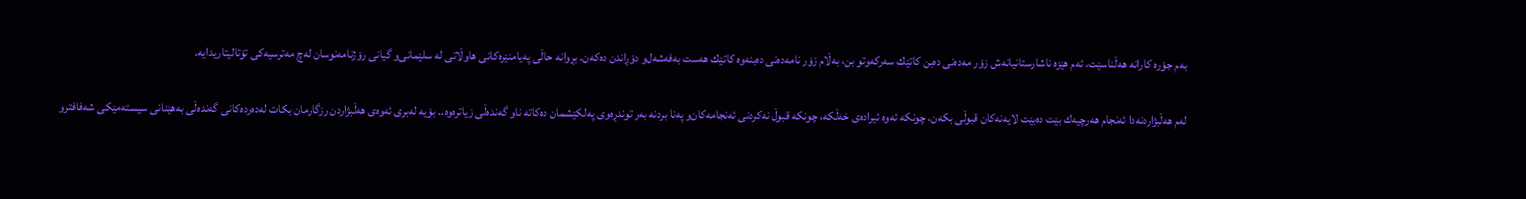به‌م جۆره‌ كارانه‌ هه‌ڵناسێت، ئه‌م هێزه‌ ناشارستانیانه‌ش زۆر مه‌ده‌نی ده‌بن كاتێك سه‌ركه‌وتو بن، به‌ڵام زۆر نامه‌ده‌نی ده‌بنه‌وه‌ كاتێك هه‌ست به‌فه‌شه‌ل‌و دۆڕاندن ده‌كه‌ن. بڕوانه‌ حاڵی په‌یامنێره‌كانی هاوڵاتی له‌ سلێمانی‌و گیانی رۆژنامه‌نوسان له‌چ مه‌ترسیه‌كی تۆتالیتاریدایه‌.

له‌م هه‌ڵبژاردنه‌دا ئه‌نجام هه‌رچیه‌ك بێت ده‌بێت لایه‌نه‌كان قبوڵی بكه‌ن، چونكه‌ ئه‌وه‌ ئیراده‌ی خه‌ڵكه‌، چونكه‌ قبوڵ نه‌كردنی ئه‌نجامه‌كان‌و په‌نا بردنه‌ به‌ر توندڕه‌وی په‌لكێشمان ده‌كاته‌ ناو گه‌نده‌ڵی زیاتره‌وه‌.. بۆیه‌ له‌بری ئه‌وه‌ی هه‌ڵبژاردن رزگارمان بكات له‌ده‌رده‌كانی گه‌نده‌ڵی به‌هێنانی سیسته‌مێكی شه‌فافتر‌و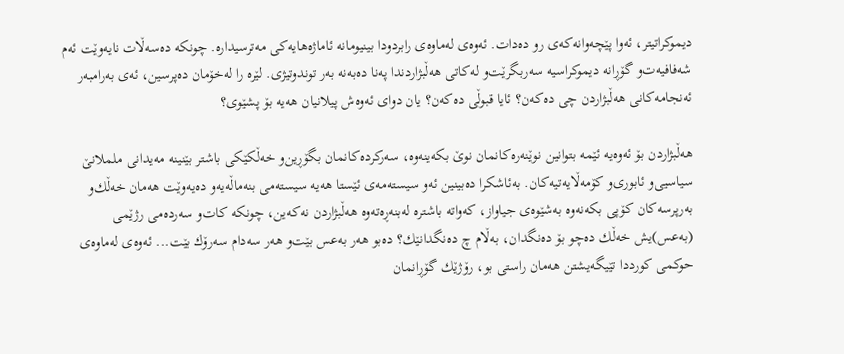دیموكراتیتر، ئه‌وا پێچه‌وانه‌كه‌ی رو ده‌دات. ئه‌وه‌ی له‌ماوه‌ی رابردودا بینیومانه‌ ئاماژه‌هایه‌كی مه‌ترسیداره‌. چونكه‌ ده‌سه‌ڵات نایه‌وێت ئه‌م شه‌فافیه‌ت‌و گۆڕانه‌ دیموكراسیه‌ سه‌ربگرێت‌و له‌كاتی هه‌ڵبژاردندا په‌نا ده‌به‌نه‌ به‌ر توندوتیژی. لێره‌ را له‌خۆمان ده‌پرسین، ئه‌ی به‌رامبه‌ر ئه‌نجامه‌كانی هه‌ڵبژاردن چی ده‌كه‌ن؟ ئایا قبوڵی ده‌كه‌ن؟ یان دوای ئه‌وه‌ش پیلانیان هه‌یه‌ بۆ پشێوی؟

هه‌ڵبژاردن بۆ ئه‌وه‌یه‌ ئێمه‌ بتوانین نوێنه‌ره‌كانمان نوێ بكه‌ینه‌وه‌، سه‌ركرده‌كانمان بگۆڕین‌و خه‌ڵكێكی باشتر بێنینه‌ مه‌یدانی ململانێ سیاسیی‌و ئابوری‌و كۆمه‌ڵایه‌تیه‌كان. به‌ئاشكرا ده‌بینین ئه‌و سیسته‌مه‌ی ئێستا هه‌یه‌ سیسته‌می بنه‌ماڵه‌یه‌‌و ده‌یه‌وێت هه‌مان خه‌ڵك‌و به‌رپرسه‌كان كۆپی بكه‌نه‌وه‌ به‌شێوه‌ی جیاواز، كه‌واته‌ باشتره‌ له‌بنه‌ڕه‌ته‌وه‌ هه‌ڵبژاردن نه‌كه‌ین، چونكه‌ كات‌و سه‌رده‌می رژێمی (به‌عس)یش خه‌ڵك ده‌چو بۆ ده‌نگدان، به‌ڵام چ ده‌نگدانێك؟ ده‌بو هه‌ر به‌عس بێت‌و هه‌ر سه‌دام سه‌رۆك بێت... ئه‌وه‌ی له‌ماوه‌ی حوكمی كورددا تێیگه‌یشتن هه‌مان راستی بو، رۆژێك گۆڕانمان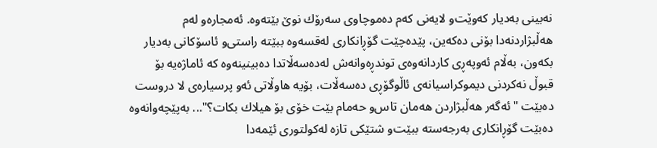نه‌بینی به‌دیار كه‌وێت‌و لایه‌نی كه‌م ده‌موچاوی سه‌رۆك نوێ بێته‌وه‌. ئه‌مجاره‌و له‌م هه‌ڵبژاردنه‌دا بۆنی ده‌كه‌ین، پێده‌چێت گۆڕانكاری له‌قسه‌وه‌ ببێته‌ راستی‌و ئاسۆكانی به‌دیار بكه‌ون، به‌ڵام ئه‌وپه‌ڕی كاردانه‌وه‌ی توندڕه‌وانه‌ش له‌ده‌سه‌ڵاتدا ده‌بینینه‌وه‌ كه‌ ئاماژه‌یه‌ بۆ قبوڵ نه‌كردنی دیموكراسیانه‌ی ئاڵوگۆڕی ده‌سه‌ڵات، بۆیه‌ هاوڵاتی ئه‌و پرسیاره‌ی لا دروست ده‌بێت "ئه‌گه‌ر هه‌ڵبژاردن هه‌مان تاس‌و حه‌مام بێت خۆی بۆ هیلاك بكات؟"... به‌پێچه‌وانه‌وه‌ ده‌بێت گۆڕانكاری به‌رجه‌سته‌ ببێت‌و شتێكی تازه‌ له‌كولتوری ئێمه‌دا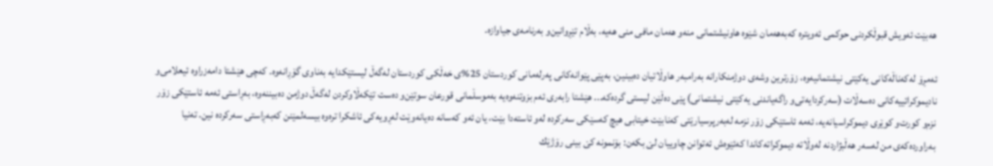هه‌بێت ئه‌ویش قبوڵكردنی حوكمی ئه‌ویتره‌ كه‌به‌هه‌مان شێوه‌ هاونیشتمانی منه‌‌و هه‌مان مافی منی هه‌یه‌، به‌ڵام تێڕوانین‌و به‌رنامه‌ی جیاوازه‌.

ئه‌مڕۆ له‌كه‌ناڵه‌كانی یه‌كێتی نیشتمانیه‌وه‌، زۆرترین وشه‌ی دوژمنكارانه‌ به‌رامبه‌ر هاوڵاتیان ده‌بینین، به‌پێی پێوانه‌كانی په‌رله‌مانی كوردستان 25%ی خه‌ڵكی كوردستان له‌گه‌ڵ لیستێكدایه‌ به‌ناوی گۆڕانه‌وه‌. كه‌چی هێشتا دامه‌زراوه‌ ئیعلامی‌و نادیموكراتییه‌كانی ده‌سه‌ڵات (سه‌ركردایه‌تی‌و راگه‌یاندنی یه‌كێتی نیشتمانی) پێی ده‌ڵێن لیستی گرده‌كه‌... هێشتا رابه‌ری ئه‌م بزوتنه‌وه‌یه‌ به‌موسڵمانی قورعان سوتێن‌و ده‌ست تێكه‌ڵاوكردن له‌گه‌ڵ دوژمن ده‌بیننه‌وه‌، به‌ڕاستی ئه‌مه‌ ئاستێكی زۆر نزم‌و كورت‌و كوێری دیموكراسیانه‌یه‌، ئه‌مه‌ ئاستێكی زۆر نزمه‌ له‌به‌رپرسیارێتی كه‌نابێت خیتابی هیچ كه‌سێكی سه‌ركرده‌ له‌و ئاسته‌دا بێت، یان ئه‌و كه‌سانه‌ ده‌یانه‌وێت له‌ڕویه‌كی ئاشكرا تره‌وه‌ بیسه‌لمێنن كه‌به‌ڕاستی سه‌ركرده‌ نین. ته‌نیا به‌راورده‌كه‌ی من له‌سه‌ر هه‌ڵبژاردنه‌ له‌وڵاته‌ دیموكراته‌كاندا كه‌ئێوه‌ش ئه‌توانن چاوییان لێ بكه‌ن: بۆنمونه‌ كێ بینی رۆژێك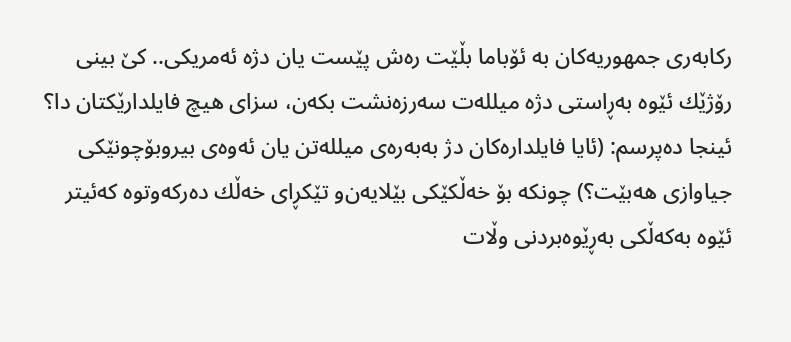ركابه‌ری جمهوریه‌كان به‌ ئۆباما بڵێت ره‌ش پێست یان دژه‌ ئه‌مریكی.. كێ بینی رۆژێك ئێوه‌ به‌ڕاستی دژه‌ میلله‌ت سه‌رزه‌نشت بكه‌ن، سزای هیچ فایلدارێكتان دا؟ ئینجا ده‌پرسم: (ئایا فایلداره‌كان دژ به‌به‌ره‌ی میلله‌تن یان ئه‌وه‌ی بیروبۆچونێكی جیاوازی هه‌بێت؟) چونكه‌ بۆ خه‌ڵكێكی بێلایه‌ن‌و تێكڕای خه‌ڵك ده‌ركه‌وتوه‌ كه‌ئیتر ئێوه‌ به‌كه‌ڵكی به‌ڕێوه‌بردنی وڵات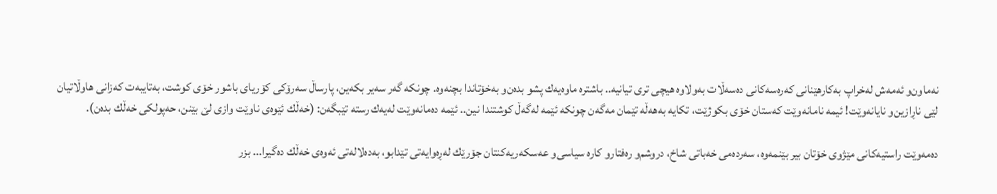نه‌ماون‌و ئه‌مه‌ش له‌خراپ به‌كارهێنانی كه‌ره‌سه‌كانی ده‌سه‌ڵات به‌ولاوه‌ هیچی تری تیانیه‌.. باشتره‌ ماوه‌یه‌ك پشو بده‌ن‌و به‌خۆتاندا بچنه‌وه‌. چونكه‌ گه‌ر سه‌یر بكه‌ین، پارساڵ سه‌رۆكی كۆریای باشور خۆی كوشت، به‌تایبه‌ت كه‌زانی هاوڵاتیان لێی ناڕازین‌و نایانه‌وێت! ئیمه‌ نامانه‌وێت كه‌ستان خۆی بكوژێت، تكایه‌ به‌هه‌ڵه‌ تێمان مه‌گه‌ن چونكه‌ ئێمه‌ له‌گه‌ڵ كوشتندا نین.. ئێمه‌ ده‌مانه‌وێت له‌یه‌ك رسته‌ تێبگه‌ن: (خه‌ڵك ئێوه‌ی ناوێت وازی لێ بێنن، حه‌پولكی خه‌ڵك بده‌ن).

ده‌مه‌وێت راستیه‌كانی مێژوی خۆتان بیر بێنمه‌وه‌، سه‌رده‌می خه‌باتی شاخ، دروشم‌و ره‌فتار‌و كاره‌ سیاسی‌و عه‌سكه‌ریه‌كنتان جۆرێك له‌ڕه‌وایه‌تی تێدابو، به‌ده‌لاله‌تی ئه‌وه‌ی خه‌ڵك ده‌گیرا... بزر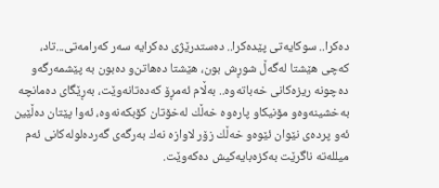ده‌كرا.. سوكایه‌تی پێده‌كرا.. ده‌ستدرێژی ده‌كرایه‌ سه‌ر كه‌رامه‌تی...تاد، كه‌چی هێشتا له‌گه‌ڵ شوڕش بون، هێشتا ده‌هاتن‌و ده‌بون به‌ پێشمه‌رگه‌و ده‌چونه‌ ریزه‌كانی خه‌باته‌وه‌.. به‌ڵام ئه‌مڕۆ كه‌ده‌تانه‌وێت، به‌ڕێگای ده‌مانچه‌ به‌خشینه‌وه‌و مۆنیكا‌و پاره‌وه‌ خه‌ڵك له‌خۆتان كۆبكه‌نه‌وه‌، ئه‌وا پێتان ده‌ڵێین ئه‌و پرده‌ی نێوان ئێوه‌و خه‌ڵك زۆر لاوازه‌ نه‌ك به‌رگه‌ی گه‌رده‌لوله‌كانی ئه‌م میلله‌ته‌ ناگرێت به‌كزه‌بایه‌كیش ده‌كه‌وێت.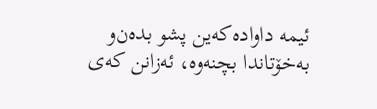ئیمه‌ داواده‌كه‌ین پشو بده‌ن‌و به‌خۆتاندا بچنه‌وه‌، ئه‌زانن كه‌ی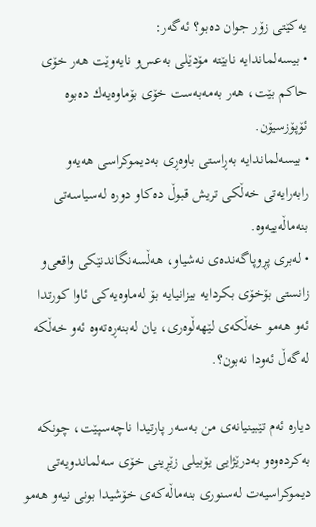یه‌كێتی زۆر جوان ده‌بو؟ ئه‌گه‌ر:
• بیسه‌لماندایه‌ نابێته‌ مۆدێلی به‌عس‌و نایه‌وێت هه‌ر خۆی حاكم بێت، هه‌ر به‌مه‌به‌ست خۆی بۆماوه‌یه‌ك ده‌بوه‌ ئۆپۆزسیۆن.
• بیسه‌لماندایه‌ به‌ڕاستی باوه‌ڕی به‌دیموكراسی هه‌یه‌‌و رابه‌رایه‌تی خه‌ڵكی تریش قبوڵ ده‌كا‌و دوره‌ له‌سیاسه‌تی بنه‌ماڵه‌ییه‌وه‌.
• له‌بری پڕوپاگه‌نده‌ی نه‌شیاو، هه‌ڵسه‌نگاندنێكی واقعی‌و زانستی بۆخۆی بكردایه‌ بیزانیایه‌ بۆ له‌ماوه‌یه‌كی ئاوا كورتدا ئه‌و هه‌مو خه‌ڵكه‌ی لێهه‌ڵوه‌ری، یان له‌بنه‌ڕه‌ته‌وه‌ ئه‌و خه‌ڵكه‌ له‌گه‌ڵ ئه‌ودا نه‌بون؟.

دیاره‌ ئه‌م تێبینیانه‌ی من به‌سه‌ر پارتیدا ناچه‌سپێت، چونكه‌ به‌كرده‌وه‌‌و به‌درێژایی یۆبیلی زێڕینی خۆی سه‌لماندویه‌تی دیموكراسیه‌ت له‌سنوری بنه‌ماڵه‌كه‌ی خۆشیدا بونی نیه‌و هه‌مو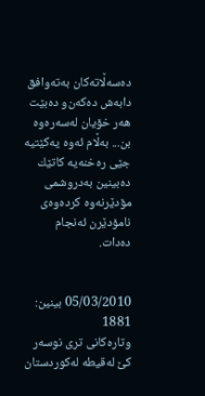ده‌سه‌ڵاته‌كان به‌ته‌وافق دابه‌ش ده‌كه‌ن‌و ده‌بێت هه‌ر خۆیان له‌سه‌ره‌وه‌ بن... به‌ڵام ئه‌وه‌ یه‌كێتیه‌ جێی ره‌خنه‌یه‌ كاتێك ده‌بینین به‌دروشمی مۆدێرنه‌وه‌ كرده‌وه‌ی نامۆدێرن ئه‌نجام ده‌دات.


05/03/2010 بینین: 1881
وتاره‌کانی تری نوسه‌ر
کێ لەقیطە لەکوردستان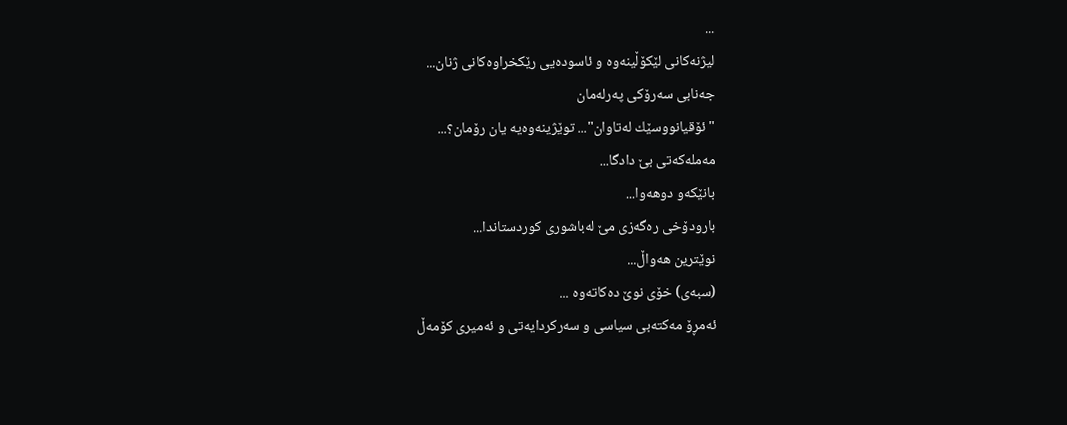...
لیژنه‌کانی لێکۆڵینەوە و ئاسوده‌یی رێکخراوەکانی ژنان...
جه‌نابی سه‌رۆكی په‌رله‌مان
"ئۆقیانووسێك له‌تاوان"... توێژینه‌وه‌یه‌ یان رۆمان؟...
مه‌مله‌كه‌تی بێ دادگا...
بانێكه‌و دوهه‌وا...
بارودۆخی ره‌گه‌زی مێ له‌باشوری كوردستاندا...
نوێترین هه‌واڵ...
(سبەى) خۆى نوێ دەکاتەوە ...
ئه‌مڕۆ مه‌كته‌بی‌ سیاسی‌ و سه‌ركردایه‌تی‌ و ئه‌میری‌ كۆمه‌ڵ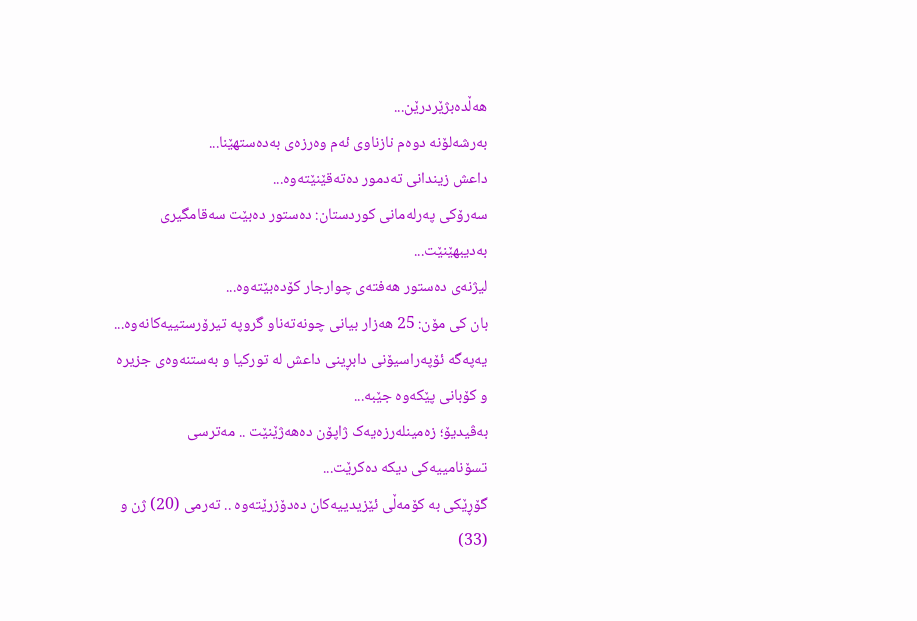هەڵدەبژێردرێن...
به‌رشه‌لۆنه‌ دوه‌م نازناوی ئه‌م وه‌رزه‌ی به‌ده‌ستهێنا...
داعش زیندانی تەدمور دەتەقێنێتەوە...
سەرۆكی پەرلەمانی كوردستان: دەستور دەبێت سەقامگیری بەدیبهێنێت...
لیژنەی دەستور هەفتەی چوارجار كۆدەبێتەوە...
بان كی مۆن: 25 هەزار بیانی چونەتەناو گروپە تیرۆرستییەكانەوە...
یەپەگە ئۆپەراسیۆنی دابڕینی داعش لە تورکیا و بەستنەوەی جزیرە و کۆبانی پێکەوە جێبە...
بەڤیدیۆ؛ زەمینلەرزەیەک ژاپۆن دەهەژێنێت .. مەترسی تسۆنامییەکی دیکە دەکرێت...
گۆڕێکی بە کۆمەڵی ئێزیدییەکان دەدۆزرێتەوە .. تەرمی (20) ژن و (33)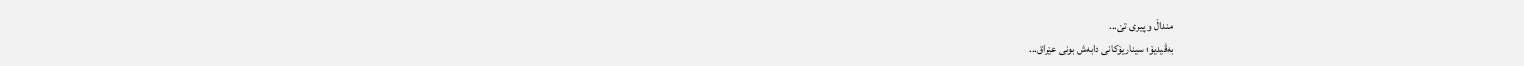منداڵ و پیری تێ...
بەڤیدیۆ؛ سیناریۆکانی دابەش بونی عێراق...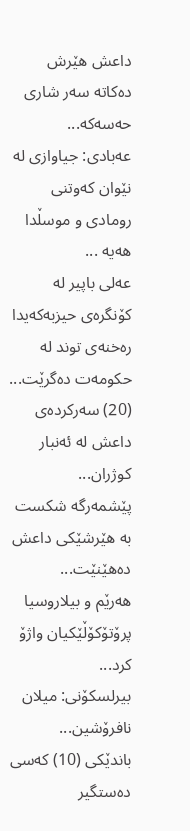داعش هێرش دەکاتە سەر شاری حەسەکە...
عه‌بادی: جیاوازی له‌ نێوان کەوتنی رومادی و موسڵدا هه‌یه‌ ...
عەلی باپیر لە کۆنگرەی حیزبەکەیدا رەخنەی توند لە حکومەت دەگرێت...
(20) سه‌ركرده‌ی داعش لە ئەنبار کوژران...
پێشمەرگە شكست بە هێرشێكی داعش دەهێنێت...
هەرێم و بیلاروسیا پرۆتۆکۆڵێکیان واژۆ کرد...
بیرلسكۆنی: میلان نافرۆشین...
باندێکی (10) کەسى دەستگیر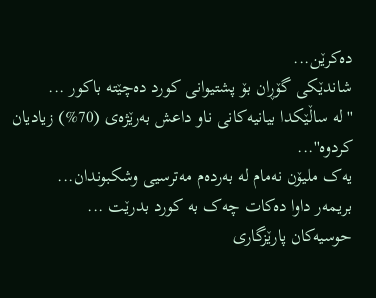دەکرێن...
شاندێکى گۆڕان بۆ پشتیوانی کورد دەچێتە باکور ...
''لە ساڵێکدا بیانیه‌كانی ناو داعش بەرێژەى (70%) زیادیان کردوە''...
یەک ملیۆن نەمام لە بەردەم مەترسیی وشکبوندان...
بریمه‌ر داوا دەکات چەک بە کورد بدرێت ...
حوسیەکان پارێزگارى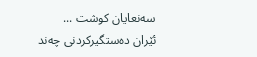سەنعایان کوشت ...
ئێران دەستگیرکردنى چه‌ند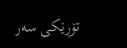تۆڕێكی‌ سه‌ر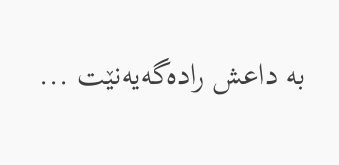به‌ داعش رادەگەیەنێت ...